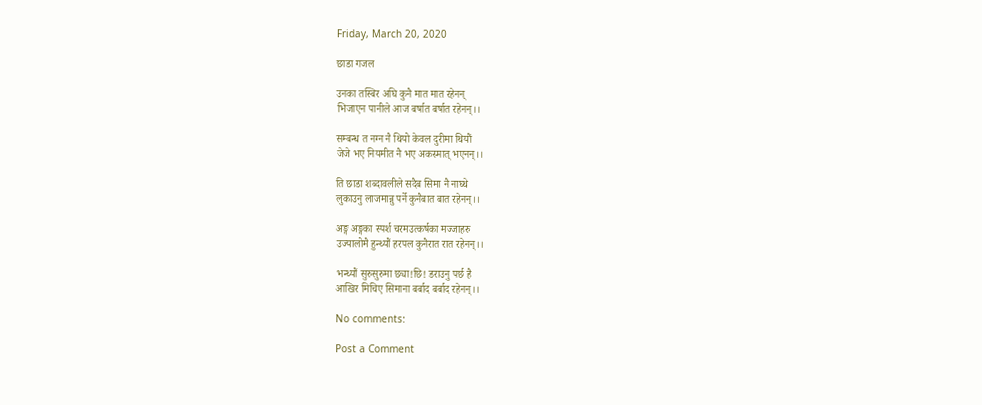Friday, March 20, 2020

छाडा गजल

उनका तस्बिर अघि कुनै मात मात रहेनन्
भिजाएन पानीले आज बर्षात बर्षात रहेनन्।।

सम्बन्ध त नग्न नै थियो केवल दुरीमा थियौं
जेजे भए नियमीत नै भए अकस्मात् भएनन्।।

ति छाडा शब्दावलीले सदैब सिमा नै नाघ्थे
लुकाउनु लाजमान्नु पर्ने कुनैबात बात रहेनन्।।

अङ्ग अङ्गका स्पर्श चरमउत्कर्षका मज्जाहरु
उज्यालोमै हुन्थ्यौं हरपल कुनैरात रात रहेनन्।।

भन्थ्यौं सुरुसुरुमा छ्या!छि! डराउनु पर्छ है
आखिर मिचिए सिमाना बर्बाद बर्बाद रहेनन्।।

No comments:

Post a Comment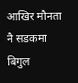आखिर मौनता नै सडकमा बिगुल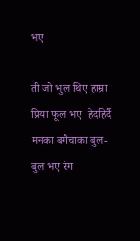भए

ती जो भुल थिए हाम्रा प्रिया फूल भए  हेर्दाहेर्दै मनका बगैचाका बुल-बुल भए रंग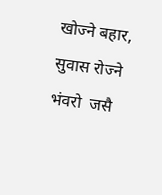खोज्ने बहार, सुवास रोज्ने भंवरो  जसै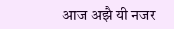आज अझै यी नजर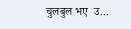चुलबुल भए  उ...